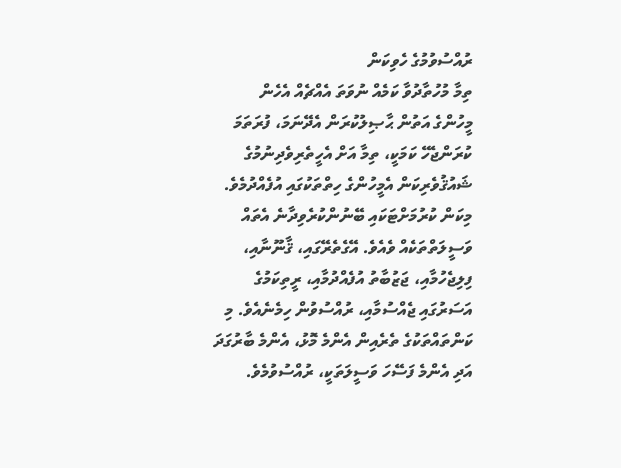ރުއްސުވުމުގެ ހެވިކަން
ތިމާ މުހުތާދުވާ ކަމެއް ނުވަތަ އެއްޗެއް އެހެން
މީހުންގެ އަތުން ޙާޞިލުކުރަން އެދޭނަމަ، ފުރަތަމަ
ކުރަންޖެހޭ ކަމަކީ، ތިމާ އަށް އެހީތެރިވެދިނުމުގެ
ޝައުޤުވެރިކަން އެމީހުންގެ ހިތްތަކުގައި އުފެއްދުމެވެ.
މިކަން ކުރުމަށްޓަކައި ބޭނުންކުރެވިދާނެ އެތައް
ވަސީލަތްތަކެއް ވެއެވެ. އޭގެތެރޭގައި، ޤާނޫނާއި،
ފިލިޖެހުމާއި، ޖަޒުބާތު އުފެއްދުމާއި، ރީތިކަމުގެ
އަސަރުގައި ޖެއްސުމާއި، ރުއްސުވުން ހިމެނެއެވެ. މި
ކަންތައްތަކުގެ ތެރެއިން އެންމެ މޮޅު، އެންމެ ބާރުގަދަ
އަދި އެންމެ ފަސޭހަ ވަސީލަތަކީ، ރުއްސުވުމެވެ.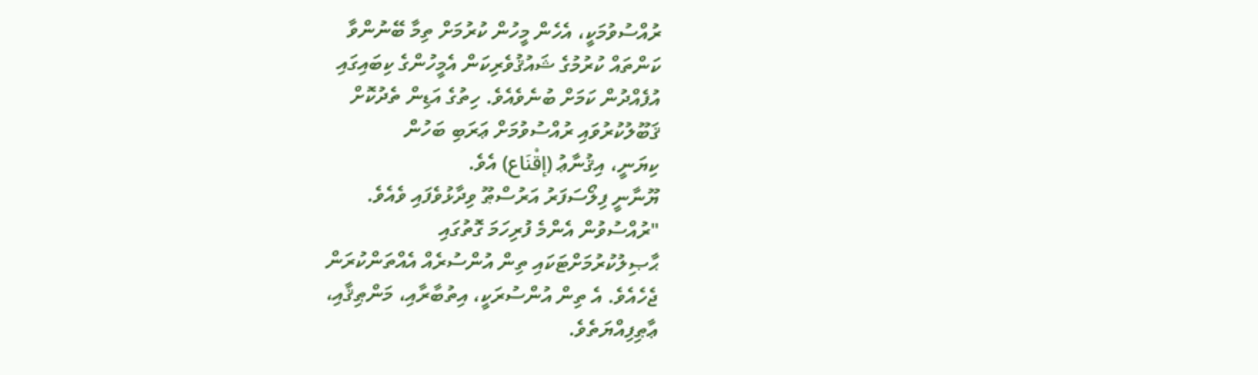ރުއްސުވުމަކީ، އެހެން މީހުން ކުރުމަށް ތިމާ ބޭނުންވާ
ކަންތައް ކުރުމުގެ ޝައުޤުވެރިކަން އެމީހުންގެ ކިބައިގައި
އުފެއްދުން ކަމަށް ބުނެވެއެވެ. ހިތުގެ އަޑިން ތެދުކޮށް
ޤަބޫލުކުރުވައި ރުއްސުވުމަށް ޢަރަބި ބަހުން
ކިޔަނީ، އިޤުނާޢު (إقْنَاع) އެވެ.
ޔޫނާނީ ފިލޯސަފަރު އަރުސްޠޫ ވިދާޅުވެފައި ވެއެވެ.
"ރުއްސުވުން އެންމެ ފުރިހަމަ ގޮތުގައި
ޙާޞިލުކުރުމަށްޓަކައި ތިން އުންސުރެއް އެއްތަންކުރަން
ޖެހެއެވެ. އެ ތިން އުންސުރަކީ، އިތުބާރާއި، މަންޠިޤާއި،
ޢާޠިފިއްޔަތެވެ.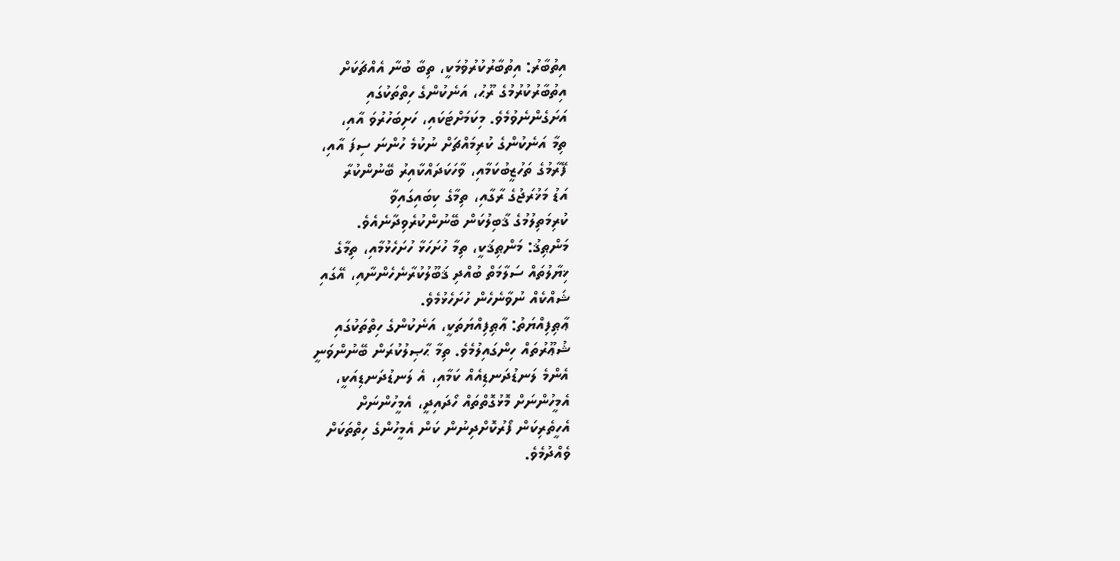އިތުބާރު: އިތުބާރުކުރުވުމަކީ، ތިބާ ބުނާ އެއްޗަކަށް
އިތުބާރުކުރުމުގެ ރޫޙު، އަނެކުންގެ ހިތްތަކުގައި
އަށަގެންނެވުމެވެ. މިކަމަށްޓަކައި، ހަށިބަހުރުވަ އާއި،
ތިމާ އަނެކުންގެ ކުރިމައްޗަށް ނުކުމެ ހުންނަ ސިފަ އާއި،
ފޭރާމުގެ ތަހުޒީބުކަމާއި، ވާހަކަދައްކާއިރު ބޭނުންކުރާ
އަޑު މަޚުރަޖުގެ ރާގާއި، ތިމާގެ ކިބައިގައިވާ
ކުރިމަތިލުމުގެ ޤާބިލުކަން ބޭނުންކުރެވިދާނެއެވެ.
މަންޠިޤު: މަންޠިޤަކީ، ތިމާ ހުށަހަޅާ ހުށަހެޅުމާއި، ތިމާގެ
ޚިޔާލުތައް ސަލާމަތް ބުއްދި ޤަބޫލުކުރާނެހެންނާއި، އޭގައި
ޝައްކެއް ނުވާނެހެން ހުށަހެޅުމެވެ.
ޢާޠިފިއްޔަތު: ޢާޠިފިއްޔަތަކީ، އަނެކުންގެ ހިތްތަކުގައި
ޝުޢޫރުތައް ހިންގައިލުމެވެ. ތިމާ ޙާޞިލުކުރަން ބޭނުންވަނީ
އެންމެ ލަނޑުދަނޑިއެއް ކަމާއި، އެ ލަނޑުދަނޑިއަކީ،
އެމީހުންނަށް މޮޅުގޮތްތައް ހޯދައިދީ، އެމީހުންނަށް
އެހީތެރިކަން ފޯރުކޮށްދިނުން ކަން އެމީހުންގެ ހިތްތަކަށް
ވެއްދުމެވެ.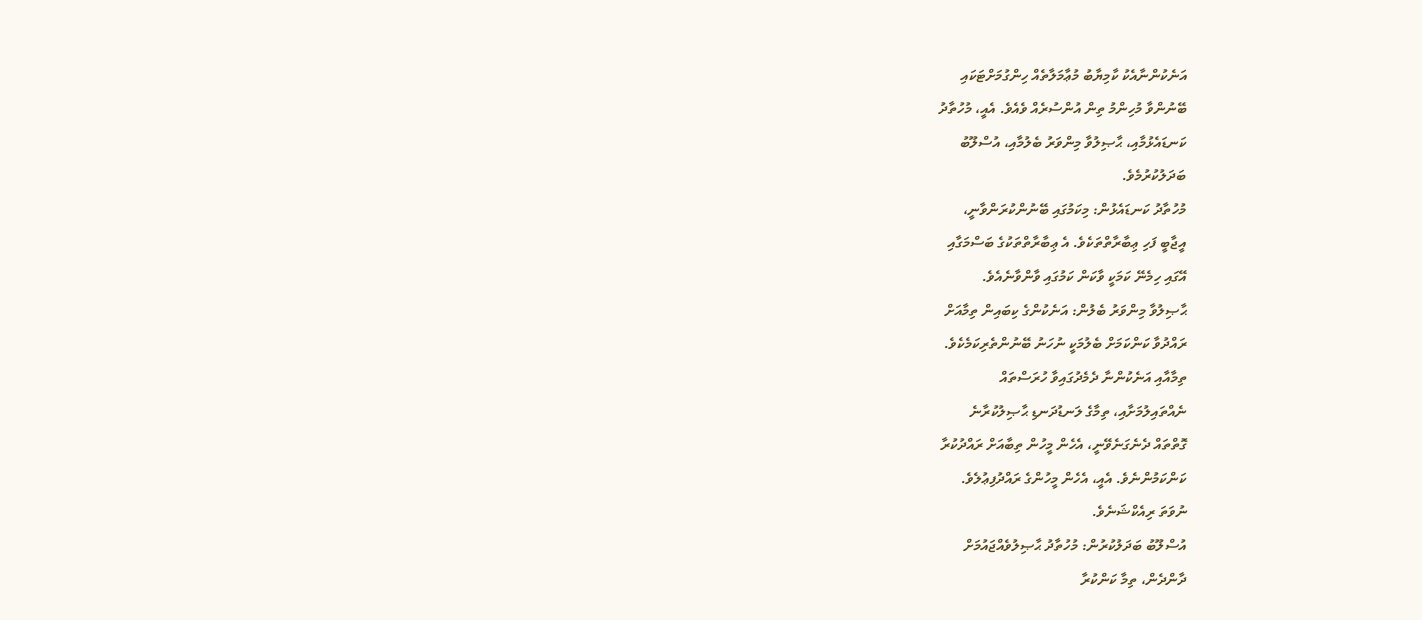އަނެކުންނާއެކު ކާމިޔާބު މުޢާމަލާތެއް ހިންގުމަށްޓަކައި
ބޭނުންވާ މުހިންމު ތިން އުންސުރެއް ވެއެވެ. އެއީ، މުހުތާދު
ކަނޑައެޅުމާއި، ޙާޞިލުވާ މިންވަރު ބެލުމާއި، އުސްލޫބު
ބަދަލުކުރުމެވެ.
މުހުތާދު ކަނޑައެޅުން: މިކަމުގައި ބޭނުންކުރަންވާނީ،
އީޖާބީ ފަހި ޢިބާރާތްތަކެވެ. އެ ޢިބާރާތްތަކުގެ ބަސްމަގާއި
އޭގައި ހިމެނޭ ކަމަކީ ވާކަން ކަމުގައި ވާންވާނެއެވެ.
ޙާޞިލުވާ މިންވަރު ބެލުން: އަނެކުންގެ ކިބައިން ތިމާއަށް
ރައްދުވާ ކަންކަމަށް ބެލުމަކީ ނުހަނު ބޭނުންތެރިކަމެކެވެ.
ތިމާއާއި އަނެކުންނާ ދެމެދުގައިވާ ހުރަސްތައް
ނެއްތައިލުމަށާއި، ތިމާގެ ލަނޑުދަނޑި ޙާޞިލުކުރާނެ
ގޮތްތައް ދެނެގަނެވޭނީ، އެހެން މީހުން ތިބާއަށް ރައްދުކުރާ
ކަންކަމުންނެވެ. އެއީ، އެހެން މީހުންގެ ރައްދުފިޢުލެވެ.
ނުވަތަ ރިއެކްޝަނެވެ.
އުސްލޫބު ބަދަލުކުރުން: މުހުތާދު ޙާޞިލުވެއްޖައުމަށް
ދާންދެން، ތިމާ ކަންކުރާ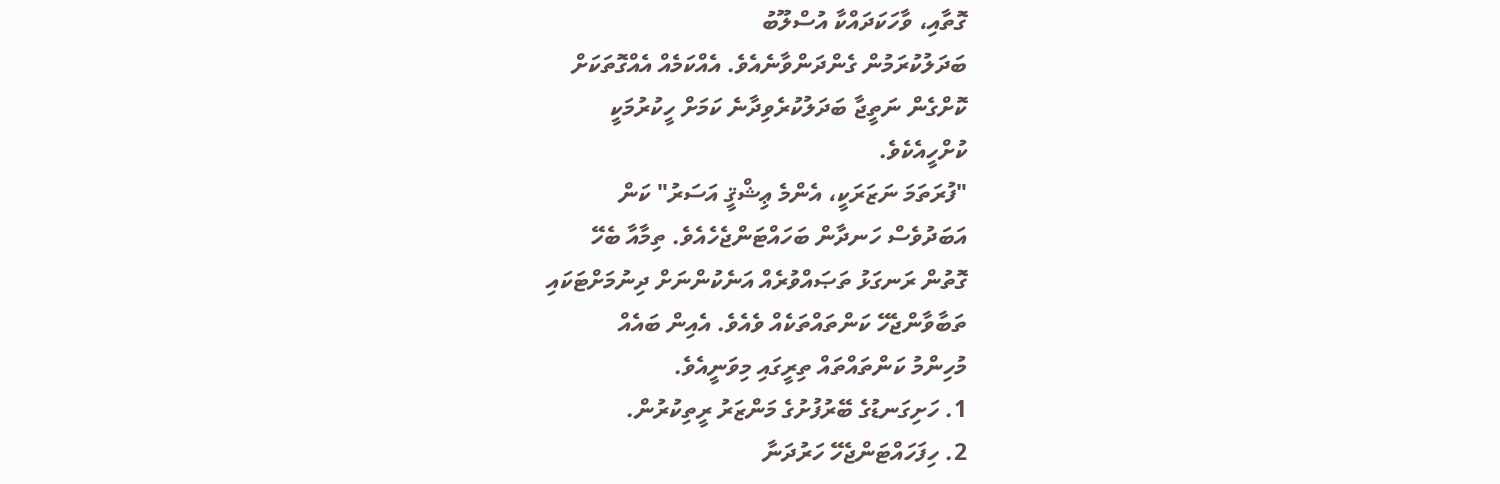ގޮތާއި، ވާހަކަދައްކާ އުސްލޫބު
ބަދަލުކުރަމުން ގެންދަންވާނެއެވެ. އެއްކަމެއް އެއްގޮތަކަށް
ކޮށްގެން ނަތީޖާ ބަދަލުކުރެވިދާނެ ކަމަށް ހީކުރުމަކީ
ކުށްހީއެކެވެ.
"ފުރަތަމަ ނަޒަރަކީ، އެންމެ ޢިޝްޤީ އަސަރު" ކަން
އަބަދުވެސް ހަނދާން ބަހައްޓަންޖެހެއެވެ. ތިމާއާ ބެހޭ
ގޮތުން ރަނގަޅު ތަޞައްވުރެއް އަނެކުންނަށް ދިނުމަށްޓަކައި
ތަބާވާންޖެހޭ ކަންތައްތަކެއް ވެއެވެ. އެއިން ބައެއް
މުހިންމު ކަންތައްތައް ތިރީގައި މިވަނީއެވެ.
1. ހަށިގަނޑުގެ ބޭރުފުށުގެ މަންޒަރު ރީތިކުރުން.
2. ހިފަހައްޓަންޖެހޭ ހަރުދަނާ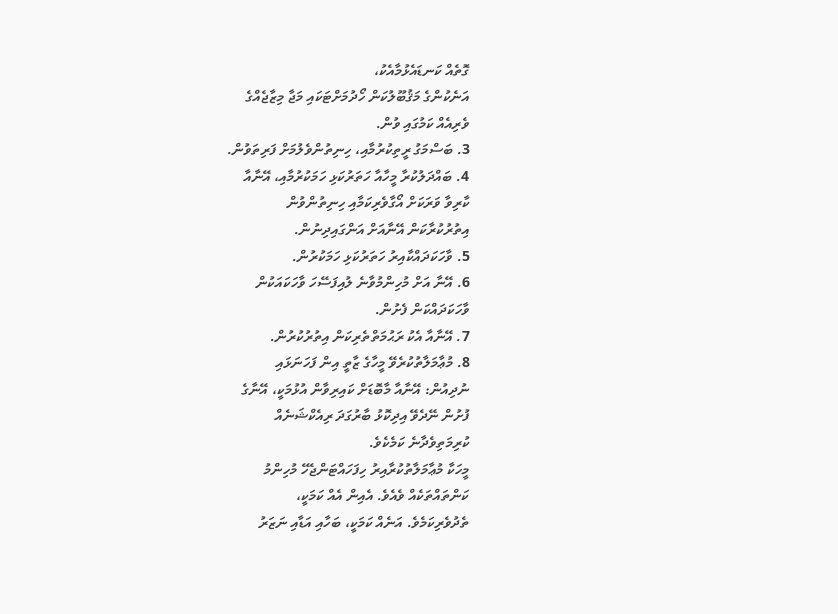ގޮތެއް ކަނޑައެޅުމާއެކު،
އަނެކުންގެ މަޤުބޫލުކަން ހޯދުމަށްޓަކައި މަޖާ މިޒާޖެއްގެ
ވެރިއެއް ކަމުގައި ވުން.
3. ބަސްމަގު ރީތިކުރުމާއި، ހިނިތުންވެލުމަށް ފަރިތަވުން.
4. ބައްދަލުކުރާ މީހާއާ ހަތަރުކަޅި ހަމަކުރުމާއި، އޭނާއާ
ކާރިވާ ވަރަކަށް އޯގާވެރިކަމާއި ހިނިތުންވުން
އިތުރުކުރާކަން އޭނާއަށް އަންގައިދިނުން.
5. ވާހަކަދައްކާއިރު ހަތަރުކަޅި ހަމަކުރުން.
6. އޭނާ އަށް މުހިންމުވާނެ ލުއިފަސޭހަ ވާހަކައަކުން
ވާހަކަދައްކަން ފެށުން.
7. އޭނާއާ އެކު ރަޙުމަތްތެރިކަން އިތުރުކުރުން.
8. މުޢާމަލާތުކުރެވޭ މީހާގެ ޒާތީ އިން ފަހަނަޅައި
ނުދިއުން: އޭނާއާ މާބޮޑަށް ކައިރިވާން އުޅުމަކީ، އޭނާގެ
ފުށުން ނޭދެވޭ އިދިކޮޅު ބާރުގަދަ ރިއެކްޝަނެއް
ކުރިމަތިވެދާނެ ކަމެކެވެ.
މީހަކާ މުޢާމަލާތުކުރާއިރު ހިފަހައްޓަންޖެހޭ މުހިންމު
ކަންތައްތަކެއް ވެއެވެ. އެއިން އެއް ކަމަކީ،
ތެދުވެރިކަމެވެ. އަނެއް ކަމަކީ، ބަހާއި އަޑާއި ނަޒަރު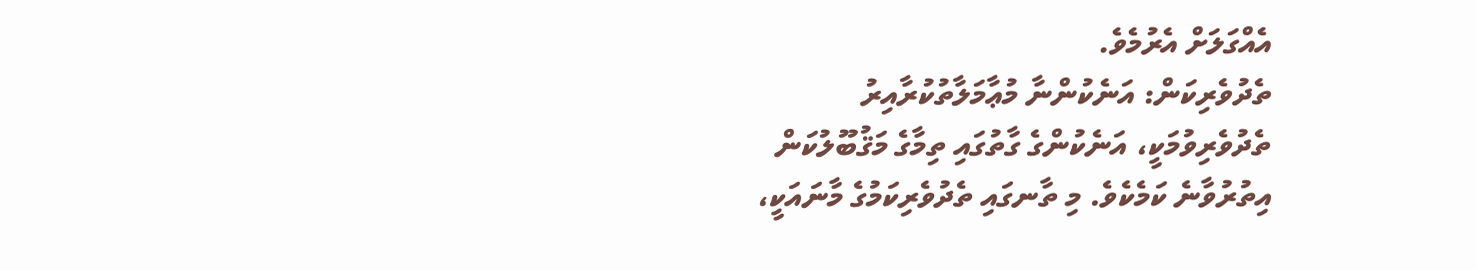އެއްގަލަށް އެރުމެވެ.
ތެދުވެރިކަން: އަނެކުންނާ މުޢާމަލާތުކުރާއިރު
ތެދުވެރިވުމަކީ، އަނެކުންގެ ގާތުގައި ތިމާގެ މަޤުބޫލުކަން
އިތުރުވާނެ ކަމެކެވެ. މި ތާނގައި ތެދުވެރިކަމުގެ މާނައަކީ،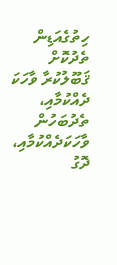ހިތުގެއަޑިން ތެދުކޮށް ޤަބޫލުކުރާ ވާހަކަ ދެއްކުމާއި،
ތެދުބަހުން ވާހަކަދެއްކުމާއި، ދޮގު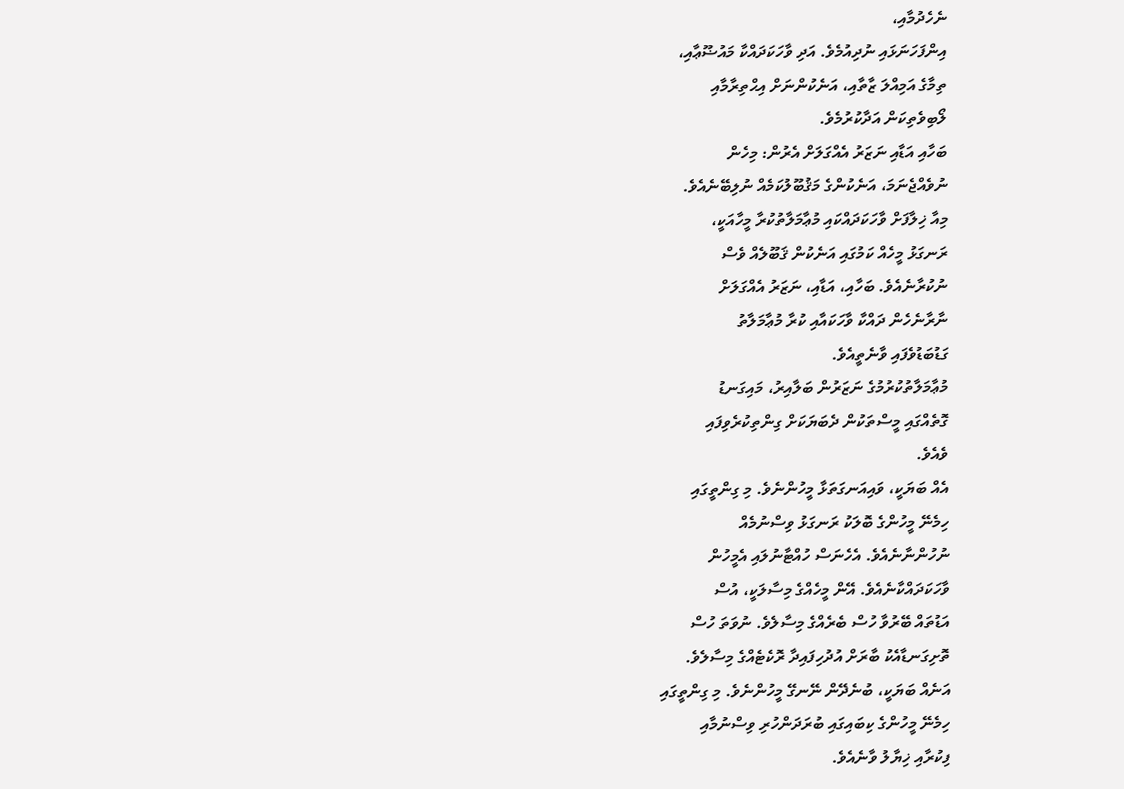ނެހެދުމާއި،
އިންފަހަނަޅައި ނުދިއުމެވެ. އަދި ވާހަކަދައްކާ މައުޟޫޢާއި،
ތިމާގެ އަމިއްލަ ޒާތާއި، އަނެކުންނަށް އިޙްތިރާމާއި
ލޯބިވެތިކަން އަދާކުރުމެވެ.
ބަހާއި އަޑާއި ނަޒަރު އެއްގަލަށް އެރުން: މިހެން
ނުވެއްޖެނަމަ، އަނެކުންގެ މަޤުބޫލުކަމެއް ނުލިބޭނެއެވެ.
މިއާ ޚިލާފަށް ވާހަކަދައްކައި މުޢާމަލާތުކުރާ މީހާއަކީ،
ރަނގަޅު މީހެއް ކަމުގައި އަނެކުން ޤަބޫލެއް ވެސް
ނުކުރާނެއެވެ. ބަހާއި، އަޑާއި، ނަޒަރު އެއްގަލަށް
ނާރާނެހެން ދައްކާ ވާހަކައާއި ކުރާ މުޢާމަލާތު
ގަޑުބަޑުވެފައި ވާނެތީއެވެ.
މުޢާމަލާތުކުރުމުގެ ނަޒަރުން ބަލާއިރު، މައިގަނޑު
ގޮތެއްގައި މީސްތަކުން ދެބަޔަކަށް ގިންތިކުރެވިފައި
ވެއެވެ.
އެއް ބަޔަކީ، ވައިއަނގަތަޅާ މީހުންނެވެ. މި ގިންތީގައި
ހިމެނޭ މީހުންގެ ބޮލަކު ރަނގަޅު ވިސްނުމެއް
ނުހުންނާނެއެވެ. އެހެނަސް ހުއްޓާނުލައި އެމީހުން
ވާހަކަދައްކާނެއެވެ. އޭން މީހެއްގެ މިސާލަކީ، އުސް
އަޑުތައް ބޭރުވާ ހުސް ބެރެއްގެ މިސާލެވެ. ނުވަތަ ހުސް
ތޮށިގަނޑާއެކު ބާރަށް އުދުހިފައިދާ ރޮކެޓެއްގެ މިސާލެވެ.
އަނެއް ބަޔަކީ، ބުނެދޭން ނޭނގޭ މީހުންނެވެ. މި ގިންތީގައި
ހިމެނޭ މީހުންގެ ކިބައިގައި ބުރަދަންހުރި ވިސްނުމާއި
ފިކުރާއި ޚިޔާލު ވާނެއެވެ.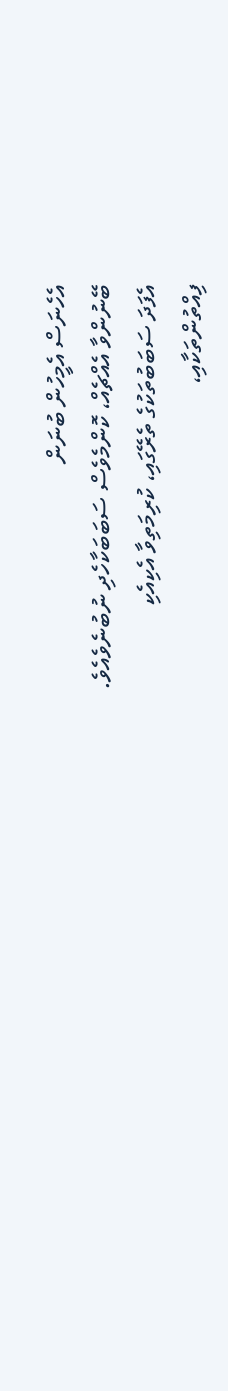އެހެނަސް އެމީހުން ބުނަން
ބޭނުންވާ އެއްޗެއް، ކޮންމެވެސް ސަބަބަކާހެދި ނުބުނެވެއެވެ.
އެފަދަ ސަބަބުތަކުގެ ތެރޭގައި، ކުރިމަތިވާ އެކިއެކި
ފިއްތުންތަކާއި،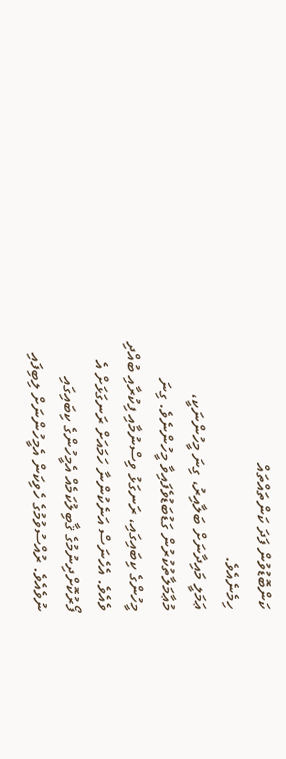ކަންބޮޑުވުން ފަދަ ކަންތައްތައް
ހިމެނެއެވެ.
ޢަމަލީ މައިދާނަށް ބަލާއިރު، ގިނަ މީހުންނަކީ،
މުޢާމަލާތުކުރުން ގަޑުބަޑުވެފައިވާ މީހުންނެވެ. ގިނަ
މީހުންގެ ކިބައިގައި، ރަނގަޅު ވިސްނުމާއި ފިކުރާއި ބުއްދި
ވެއެވެ. އެހެނަސް އަނެކުންނާ ހަމައަށް ރަނގަޅަށް އެ
ފޯރުކޮށްދިނުމުގެ ޤާބިލުކަމެއް އެމީހުންގެ ކިބައިގައި
ނުވެއެވެ. ރުއްސުވުމުގެ ހެވިކަން އެމީހުންނަށް ލިބިފައި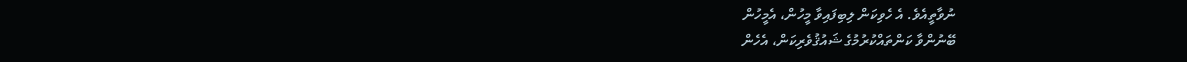ނުވާތީއެވެ. އެ ހެވިކަން ލިބިފައިވާ މީހުން، އެމީހުން
ބޭނުންވާ ކަންތައްކުރުމުގެ ޝައުޤުވެރިކަން، އެހެން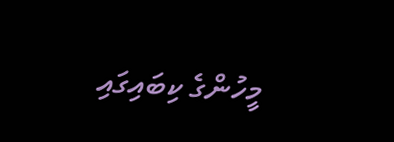މީހުންގެ ކިބައިގައި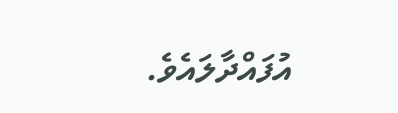އުފައްދާލައެވެ.